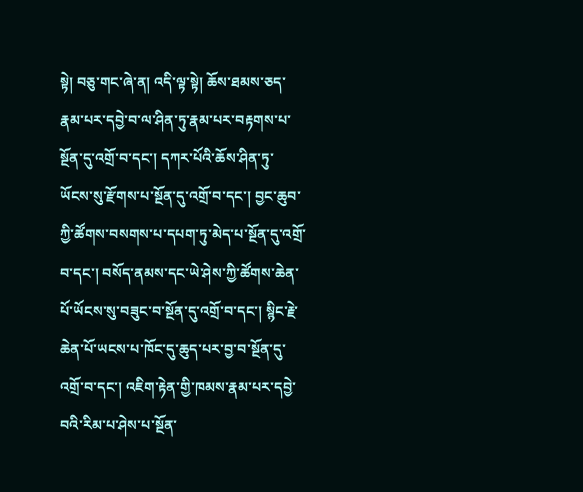སྟེ། བཅུ་གང་ཞེ་ན། འདི་ལྟ་སྟེ། ཆོས་ཐམས་ཅད་རྣམ་པར་དབྱེ་བ་ལ་ཤིན་ཏུ་རྣམ་པར་བརྟགས་པ་སྔོན་དུ་འགྲོ་བ་དང་། དཀར་པོའི་ཆོས་ཤིན་ཏུ་ཡོངས་སུ་རྫོགས་པ་སྔོན་དུ་འགྲོ་བ་དང་། བྱང་ཆུབ་ཀྱི་ཚོགས་བསགས་པ་དཔག་ཏུ་མེད་པ་སྔོན་དུ་འགྲོ་བ་དང་། བསོད་ནམས་དང་ཡེ་ཤེས་ཀྱི་ཚོགས་ཆེན་པོ་ཡོངས་སུ་བཟུང་བ་སྔོན་དུ་འགྲོ་བ་དང་། སྙིང་རྗེ་ཆེན་པོ་ཡངས་པ་ཁོང་དུ་ཆུད་པར་བྱ་བ་སྔོན་དུ་འགྲོ་བ་དང་། འཇིག་རྟེན་གྱི་ཁམས་རྣམ་པར་དབྱེ་བའི་རིམ་པ་ཤེས་པ་སྔོན་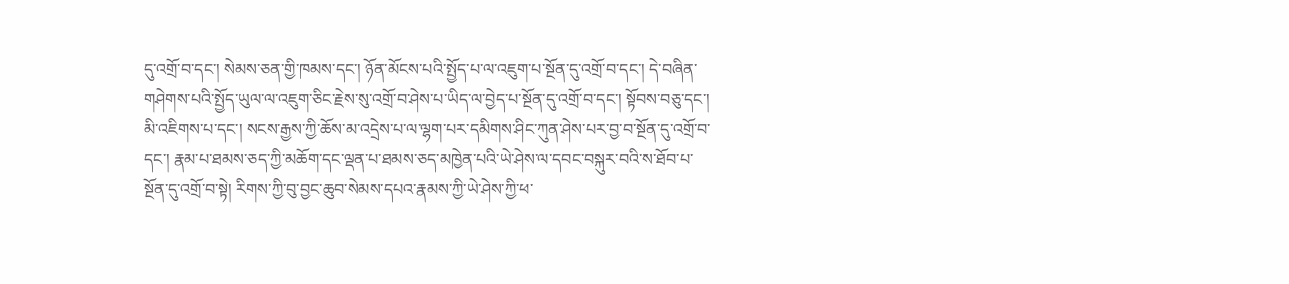དུ་འགྲོ་བ་དང་། སེམས་ཅན་གྱི་ཁམས་དང་། ཉོན་མོངས་པའི་སྤྱོད་པ་ལ་འཇུག་པ་སྔོན་དུ་འགྲོ་བ་དང་། དེ་བཞིན་གཤེགས་པའི་སྤྱོད་ཡུལ་ལ་འཇུག་ཅིང་རྗེས་སུ་འགྲོ་བ་ཤེས་པ་ཡིད་ལ་བྱེད་པ་སྔོན་དུ་འགྲོ་བ་དང་། སྟོབས་བཅུ་དང་། མི་འཇིགས་པ་དང་། སངས་རྒྱས་ཀྱི་ཆོས་མ་འདྲེས་པ་ལ་ལྷག་པར་དམིགས་ཤིང་ཀུན་ཤེས་པར་བྱ་བ་སྔོན་དུ་འགྲོ་བ་དང་། རྣམ་པ་ཐམས་ཅད་ཀྱི་མཆོག་དང་ལྡན་པ་ཐམས་ཅད་མཁྱེན་པའི་ཡེ་ཤེས་ལ་དབང་བསྐུར་བའི་ས་ཐོབ་པ་སྔོན་དུ་འགྲོ་བ་སྟེ། རིགས་ཀྱི་བུ་བྱང་ཆུབ་སེམས་དཔའ་རྣམས་ཀྱི་ཡེ་ཤེས་ཀྱི་ཕ་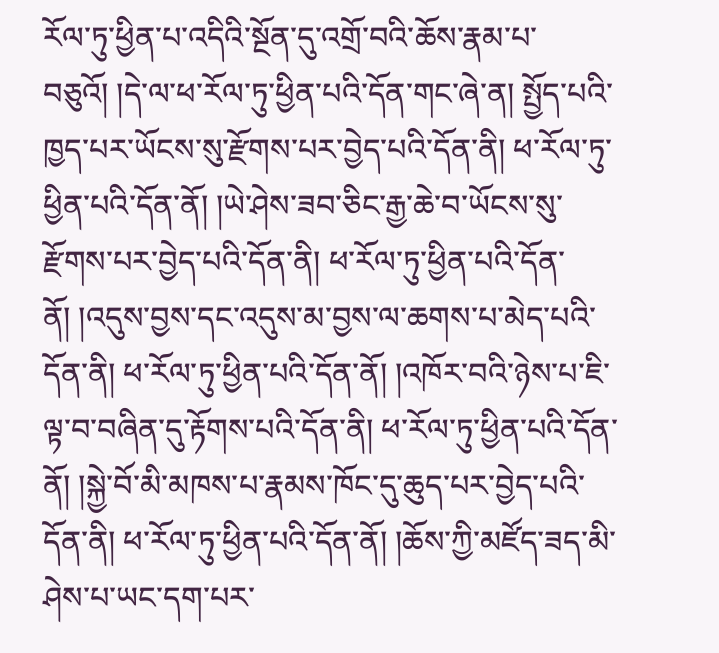རོལ་ཏུ་ཕྱིན་པ་འདིའི་སྔོན་དུ་འགྲོ་བའི་ཆོས་རྣམ་པ་བཅུའོ། །དེ་ལ་ཕ་རོལ་ཏུ་ཕྱིན་པའི་དོན་གང་ཞེ་ན། སྤྱོད་པའི་ཁྱད་པར་ཡོངས་སུ་རྫོགས་པར་བྱེད་པའི་དོན་ནི། ཕ་རོལ་ཏུ་ཕྱིན་པའི་དོན་ནོ། །ཡེ་ཤེས་ཟབ་ཅིང་རྒྱ་ཆེ་བ་ཡོངས་སུ་རྫོགས་པར་བྱེད་པའི་དོན་ནི། ཕ་རོལ་ཏུ་ཕྱིན་པའི་དོན་ནོ། །འདུས་བྱས་དང་འདུས་མ་བྱས་ལ་ཆགས་པ་མེད་པའི་དོན་ནི། ཕ་རོལ་ཏུ་ཕྱིན་པའི་དོན་ནོ། །འཁོར་བའི་ཉེས་པ་ཇི་ལྟ་བ་བཞིན་དུ་རྟོགས་པའི་དོན་ནི། ཕ་རོལ་ཏུ་ཕྱིན་པའི་དོན་ནོ། །སྐྱེ་བོ་མི་མཁས་པ་རྣམས་ཁོང་དུ་ཆུད་པར་བྱེད་པའི་དོན་ནི། ཕ་རོལ་ཏུ་ཕྱིན་པའི་དོན་ནོ། །ཆོས་ཀྱི་མཛོད་ཟད་མི་ཤེས་པ་ཡང་དག་པར་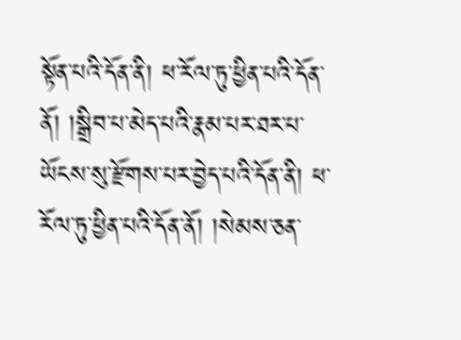སྟོན་པའི་དོན་ནི། ཕ་རོལ་ཏུ་ཕྱིན་པའི་དོན་ནོ། །སྒྲིབ་པ་མེད་པའི་རྣམ་པར་ཐར་པ་ཡོངས་སུ་རྫོགས་པར་བྱེད་པའི་དོན་ནི། ཕ་རོལ་ཏུ་ཕྱིན་པའི་དོན་ནོ། །སེམས་ཅན་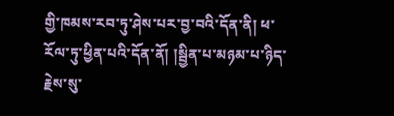གྱི་ཁམས་རབ་ཏུ་ཤེས་པར་བྱ་བའི་དོན་ནི། ཕ་རོལ་ཏུ་ཕྱིན་པའི་དོན་ནོ། །སྦྱིན་པ་མཉམ་པ་ཉིད་རྗེས་སུ་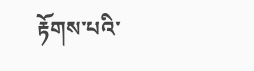རྟོགས་པའི་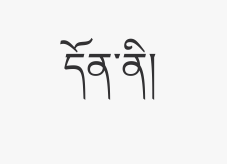དོན་ནི།